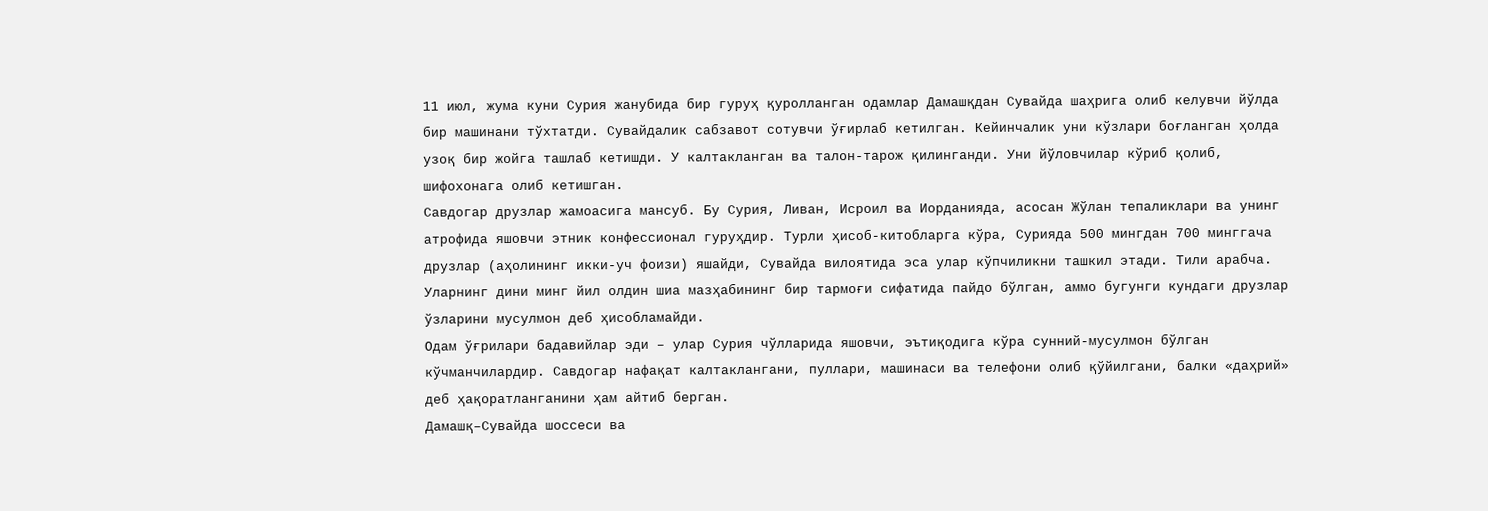11 июл, жума куни Сурия жанубида бир гуруҳ қуролланган одамлар Дамашқдан Сувайда шаҳрига олиб келувчи йўлда бир машинани тўхтатди. Сувайдалик сабзавот сотувчи ўғирлаб кетилган. Кейинчалик уни кўзлари боғланган ҳолда узоқ бир жойга ташлаб кетишди. У калтакланган ва талон-тарож қилинганди. Уни йўловчилар кўриб қолиб, шифохонага олиб кетишган.
Савдогар друзлар жамоасига мансуб. Бу Сурия, Ливан, Исроил ва Иорданияда, асосан Жўлан тепаликлари ва унинг атрофида яшовчи этник конфессионал гуруҳдир. Турли ҳисоб-китобларга кўра, Сурияда 500 мингдан 700 минггача друзлар (аҳолининг икки-уч фоизи) яшайди, Сувайда вилоятида эса улар кўпчиликни ташкил этади. Тили арабча. Уларнинг дини минг йил олдин шиа мазҳабининг бир тармоғи сифатида пайдо бўлган, аммо бугунги кундаги друзлар ўзларини мусулмон деб ҳисобламайди.
Одам ўғрилари бадавийлар эди – улар Сурия чўлларида яшовчи, эътиқодига кўра сунний-мусулмон бўлган кўчманчилардир. Савдогар нафақат калтаклангани, пуллари, машинаси ва телефони олиб қўйилгани, балки «даҳрий» деб ҳақоратланганини ҳам айтиб берган.
Дамашқ–Сувайда шоссеси ва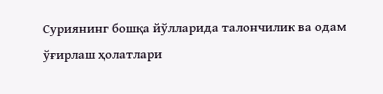Суриянинг бошқа йўлларида талончилик ва одам ўғирлаш ҳолатлари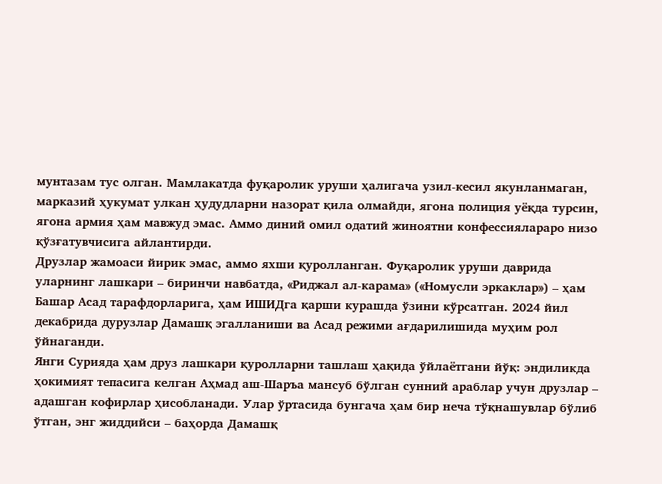мунтазам тус олган. Мамлакатда фуқаролик уруши ҳалигача узил-кесил якунланмаган, марказий ҳукумат улкан ҳудудларни назорат қила олмайди, ягона полиция уёқда турсин, ягона армия ҳам мавжуд эмас. Аммо диний омил одатий жиноятни конфессиялараро низо қўзғатувчисига айлантирди.
Друзлар жамоаси йирик эмас, аммо яхши қуролланган. Фуқаролик уруши даврида уларнинг лашкари – биринчи навбатда, «Риджал ал-карама» («Номусли эркаклар») – ҳам Башар Асад тарафдорларига, ҳам ИШИДга қарши курашда ўзини кўрсатган. 2024 йил декабрида дурузлар Дамашқ эгалланиши ва Асад режими ағдарилишида муҳим рол ўйнаганди.
Янги Сурияда ҳам друз лашкари қуролларни ташлаш ҳақида ўйлаётгани йўқ: эндиликда ҳокимият тепасига келган Аҳмад аш-Шаръа мансуб бўлган сунний араблар учун друзлар – адашган кофирлар ҳисобланади. Улар ўртасида бунгача ҳам бир неча тўқнашувлар бўлиб ўтган, энг жиддийси – баҳорда Дамашқ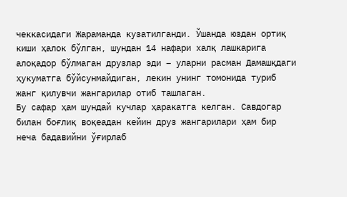чеккасидаги Жараманда кузатилганди. Ўшанда юздан ортиқ киши ҳалок бўлган, шундан 14 нафари халқ лашкарига алоқадор бўлмаган друзлар эди – уларни расман Дамашқдаги ҳукуматга бўйсунмайдиган, лекин унинг томонида туриб жанг қилувчи жангарилар отиб ташлаган.
Бу сафар ҳам шундай кучлар ҳаракатга келган. Савдогар билан боғлиқ воқеадан кейин друз жангарилари ҳам бир неча бадавийни ўғирлаб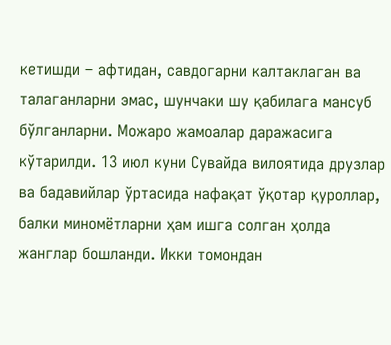кетишди – афтидан, савдогарни калтаклаган ва талаганларни эмас, шунчаки шу қабилага мансуб бўлганларни. Можаро жамоалар даражасига кўтарилди. 13 июл куни Сувайда вилоятида друзлар ва бадавийлар ўртасида нафақат ўқотар қуроллар, балки миномётларни ҳам ишга солган ҳолда жанглар бошланди. Икки томондан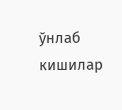ўнлаб кишилар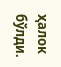ҳалок бўлди.